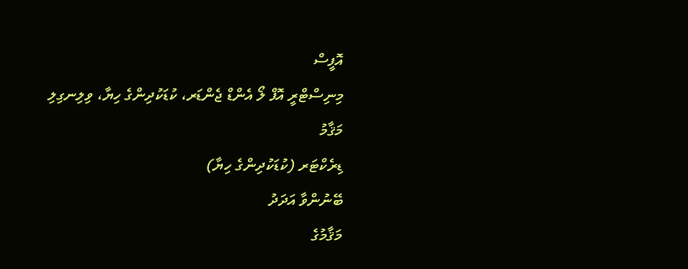އޮފީސް
މިނިސްޓްރީ އޮފް ލޯ އެންޑް ޖެންޑަރ، ކުޑަކުދިންގެ ހިޔާ، ވިލިނގިލި
މަޤާމު
ޑިރެކްޓަރ (ކުޑަކުދިންގެ ހިޔާ)
ބޭނުންވާ އަދަދު
މަޤާމުގެ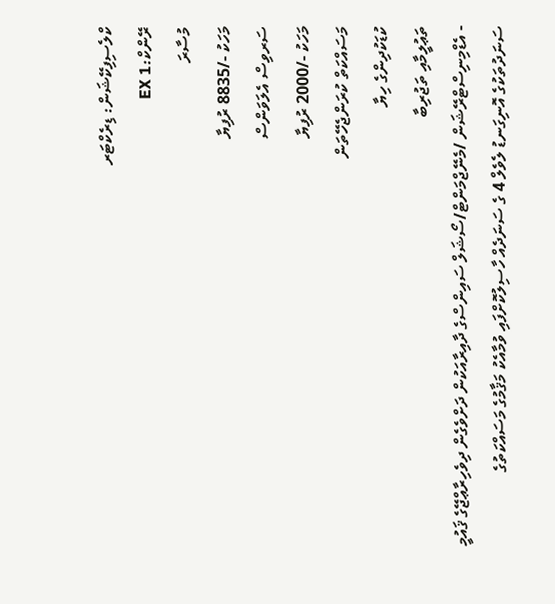ކްލެސިފިކޭޝަން: ޑިރެކްޓަރ
ރޭންކް:EX 1
މުސާރަ
މަހަކު -/8835 ރުފިޔާ
ސަރވިސް އެލަވަންސް
މަހަކު -/2000 ރުފިޔާ
މަސައްކަތް ކުރަންޖެހޭތަން
ކުޑަކުދިންގެ ހިޔާ
ތަޢުލީމާއި ތަޖުރިބާ
- އެޑްމިނިސްޓްރޭޝަން /މެނޭޖްމަންޓް/ސޯޝަލް ސައިންސްގެ ދާއިރާއަކުން ދަށްވެގެން ދިވެހިރާޢްޖޭގެ ޤައުމީ ސަނަދުތަކުގެ އޮނިގަނޑު ލެވެލް 4 ގެ ސަނަދެއް ހާސިލުކޮށްފައި ވުމާއެކު މަޤާމުގެ މަސައްކަތުގެ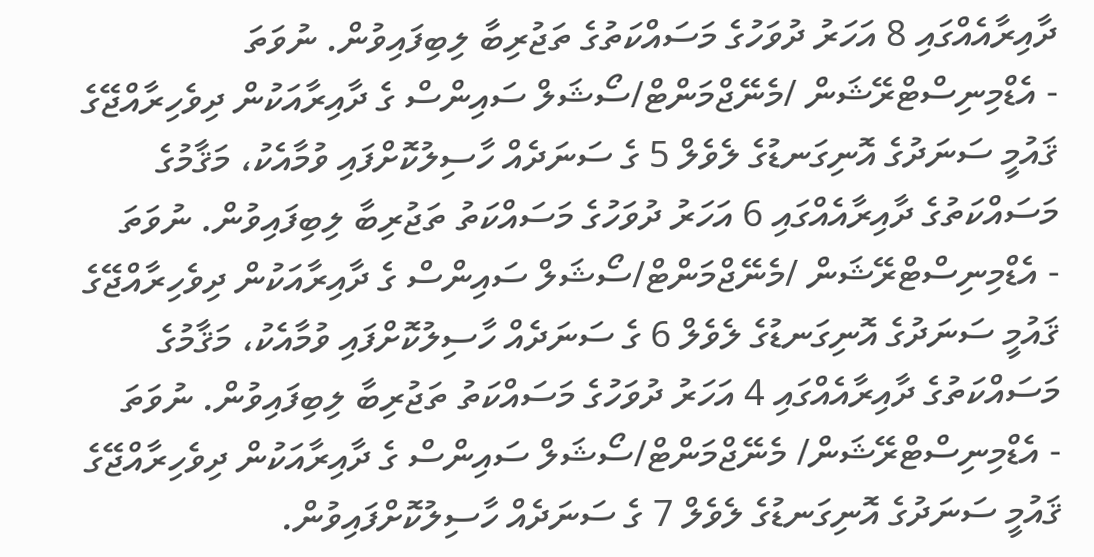ދާއިރާއެއްގައި 8 އަހަރު ދުވަހުގެ މަސައްކަތުގެ ތަޖުރިބާ ލިބިފައިވުން. ނުވަތަ
- އެޑްމިނިސްޓްރޭޝަން /މެނޭޖްމަންޓް/ސޯޝަލް ސައިންސް ގެ ދާއިރާއަކުން ދިވެހިރާއްޖޭގެ ޤައުމީ ސަނަދުގެ އޮނިގަނޑުގެ ލެވެލް 5 ގެ ސަނަދެއް ހާސިލުކޮށްފައި ވުމާއެކު، މަޤާމުގެ މަސައްކަތުގެ ދާއިރާއެއްގައި 6 އަހަރު ދުވަހުގެ މަސައްކަތު ތަޖުރިބާ ލިބިފައިވުން. ނުވަތަ
- އެޑްމިނިސްޓްރޭޝަން /މެނޭޖްމަންޓް/ސޯޝަލް ސައިންސް ގެ ދާއިރާއަކުން ދިވެހިރާއްޖޭގެ ޤައުމީ ސަނަދުގެ އޮނިގަނޑުގެ ލެވެލް 6 ގެ ސަނަދެއް ހާސިލުކޮށްފައި ވުމާއެކު، މަޤާމުގެ މަސައްކަތުގެ ދާއިރާއެއްގައި 4 އަހަރު ދުވަހުގެ މަސައްކަތު ތަޖުރިބާ ލިބިފައިވުން. ނުވަތަ
- އެޑްމިނިސްޓްރޭޝަން/ މެނޭޖްމަންޓް/ސޯޝަލް ސައިންސް ގެ ދާއިރާއަކުން ދިވެހިރާއްޖޭގެ ޤައުމީ ސަނަދުގެ އޮނިގަނޑުގެ ލެވެލް 7 ގެ ސަނަދެއް ހާސިލުކޮށްފައިވުން.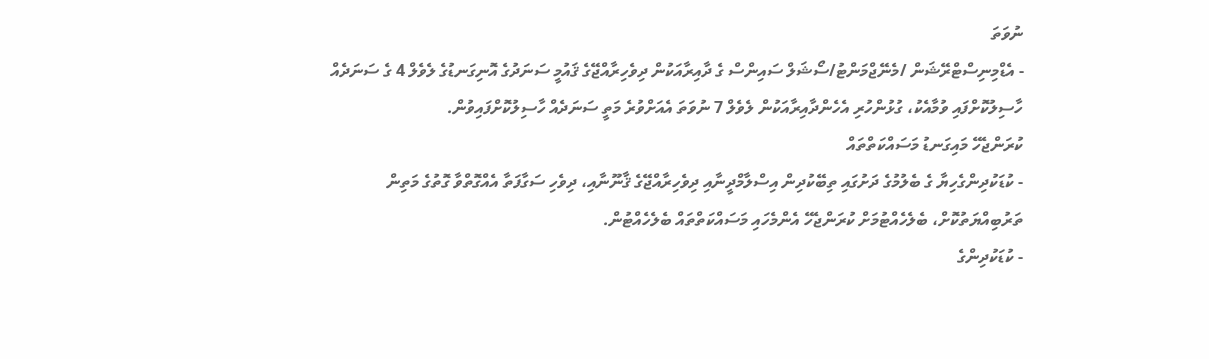ނުވަތަ
- އެޑްމިނިސްޓްރޭޝަން /މެނޭޖްމަންޓު/ސޯޝަލް ސައިންސް ގެ ދާއިރާއަކުން ދިވެހިރާއްޖޭގެ ޤައުމީ ސަނަދުގެ އޮނިގަނޑުގެ ލެވެލް 4 ގެ ސަނަދެއް ހާސިލުކޮށްފައި ވުމާއެކު، ގުޅުންހުރި އެހެންދާއިރާއަކުން ލެވެލް 7 ނުވަތަ އެއަށްވުރެ މަތީ ސަނަދެއް ހާސިލުކޮށްފައިވުން.
ކުރަންޖެހޭ މައިގަނޑު މަސައްކަތްތައް
- ކުޑަކުދިންގެހިޔާ ގެ ބެލުމުގެ ދަށުގައި ތިބޭކުދިން އިސްލާމްދީނާއި ދިވެހިރާއްޖޭގެ ޤާނޫނާއި، ދިވެހި ސަގާފަތާ އެއްގޮތްވާ ގޮތުގެ މަތިން ތަރުބިއްޔަތުކޮށް، ބެލެހެއްޓުމަށް ކުރަންޖެހޭ އެންމެހައި މަސައްކަތްތައް ބެލެހެއްޓުން.
- ކުޑަކުދިންގެ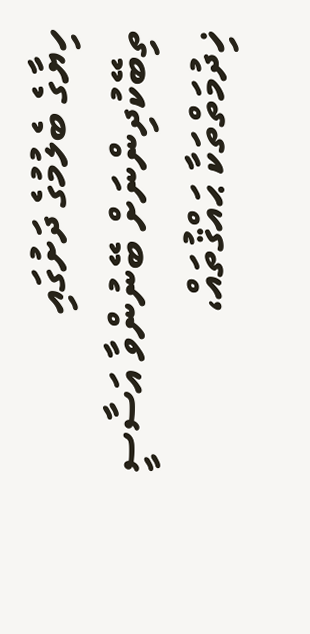ހިޔާގެ ބެލުމުގެ ދަށުގައި ތިބޭކުދިންނަށް ބޭނުންވާ އަސާސީ ޚިދުމަތްތަކާ ޙައްޤުތައް،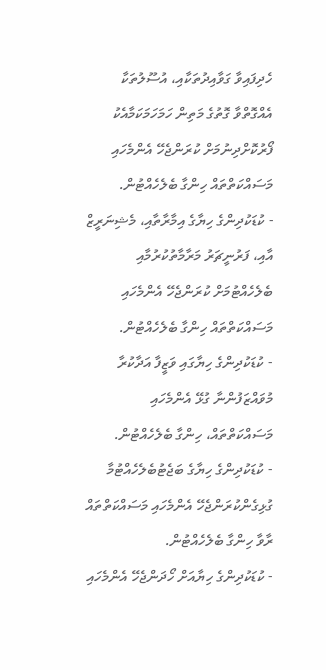ހެދިފައިވާ ގަވާއިދުތަކާއި، އުސޫލުތަކާ އެއްގޮތްވާ ގޮތުގެ މަތިން ހަމަހަމަކަމާއެކު ފޯރުކޮށްދިނުމަށް ކުރަންޖެހޭ އެންމެހައި މަސައްކަތްތައް ހިންގާ ބެލެހެއްޓުން.
- ކުޑަކުދިންގެ ހިޔާގެ އިމާރާތާއި، މެޝިނަރީޒް އާއި، ފަރުނީޗަރު މަރާމާތުކުރުމާއި ބެލެހެއްޓުމަށް ކުރަންޖެހޭ އެންމެހައި މަސައްކަތްތައް ހިންގާ ބެލެހެއްޓުން.
- ކުޑަކުދިންގެ ހިޔާގައި ވަޒީފާ އަދާކުރާ މުވައްޒަފުންނާ ގުޅޭ އެންމެހައި މަސައްކަތްތައް، ހިންގާ ބެލެހެއްޓުން.
- ކުޑަކުދިންގެ ހިޔާގެ ބަޖެޓުބެލެހެއްޓުމާ ގުޅިގެންކުރަންޖެހޭ އެންމެހައި މަސައްކަތްތައް ރާވާ ހިންގާ ބެލެހެއްޓުން.
- ކުޑަކުދިންގެ ހިޔާއަށް ހޯދަންޖެހޭ އެންމެހައި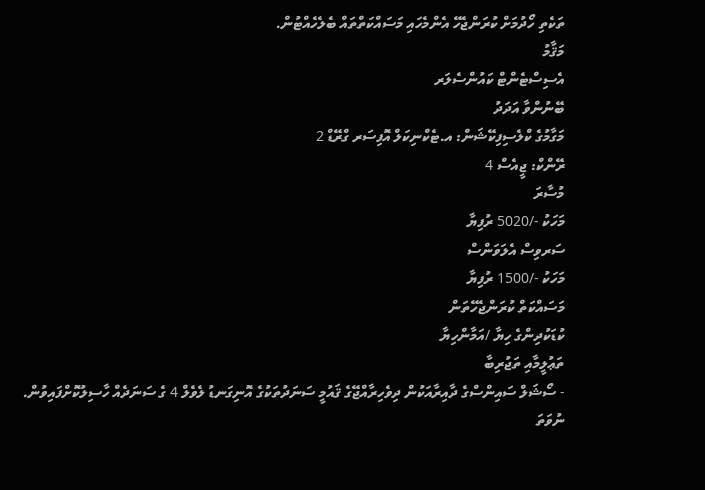ތަކެތި ހޯދުމަށް ކުރަންޖެހޭ އެންމެހައި މަސައްކަތްތައް ބެލެހެއްޓުން.
މަޤާމު
އެސިސްޓެންޓް ކައުންސެލަރ
ބޭނުންވާ އަދަދު
މަގާމުގެ ކްލެސިފިކޭޝަން: އ.ޓެކްނިކަލް އޮފިސަރ ގްރޭޑް 2
ރޭންކް: ޖީއެސް 4
މުސާރަ
މަހަކު -/5020 ރުފިޔާ
ސަރވިސް އެލަވަންސް
މަހަކު -/1500 ރުފިޔާ
މަސައްކަތް ކުރަންޖެހޭތަން
ކުޑަކުދިންގެ ހިޔާ /އަމާންހިޔާ
ތަޢުލީމާއި ތަޖުރިބާ
- ސޯޝަލް ސައިންސްގެ ދާއިރާއަކުން ދިވެހިރާއްޖޭގެ ޤައުމީ ސަނަދުތަކުގެ އޮނިގަނޑު ލެވެލް 4 ގެ ސަނަދެއް ހާސިލުކޮށްފައިވުން. ނުވަތަ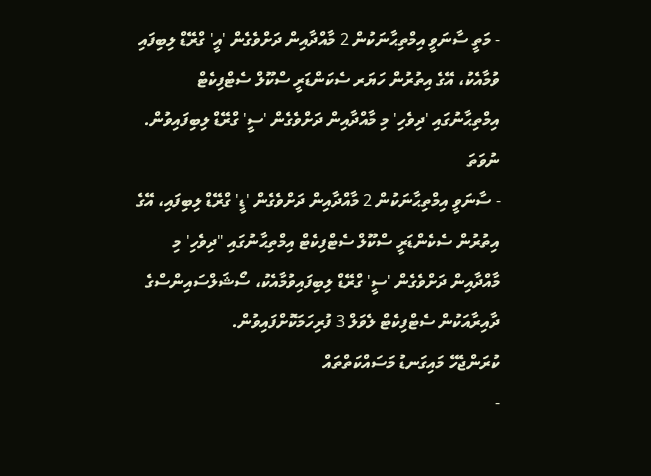- މަތީ ސާނަވީ އިމްތިޙާނަކުން 2 މާއްދާއިން ދަށްވެގެން 'އީ' ގްރޭޑް ލިބިފައި ވުމާއެކު، އޭގެ އިތުރުން ހަޔަރ ސެކަންޑަރީ ސްކޫލް ސެޓްފިކެޓް އިމްތިޙާނުގައި 'ދިވެހި' މި މާއްދާއިން ދަށްވެގެން 'ސީ' ގްރޭޑް ލިބިފައިވުން. ނުވަތަ
- ސާނަވީ އިމްތިޙާނަކުން 2 މާއްދާއިން ދަށްވެގެން 'ޑީ' ގްރޭޑް ލިބިފައި، އޭގެ އިތުރުން ސެކެންޑަރީ ސްކޫލް ސެޓްފިކެޓް އިމްތިޙާނުގައި "ދިވެހި' މި މާއްދާއިން ދަށްވެގެން 'ސީ' ގްރޭޑް ލިބިފައިވުމާއެކު، ސޯޝަލްސައިންސްގެ ދާއިރާއަކުން ސެޓްފިކެޓް ލެވަލް 3 ފުރިހަމަކޮށްފައިވުން.
ކުރަންޖެހޭ މައިގަނޑު މަސައްކަތްތައް
-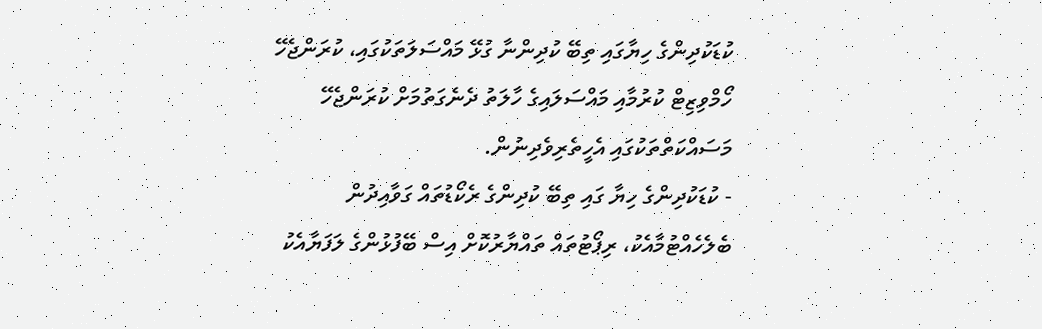ކުޑަކުދިންގެ ހިޔާގައި ތިބޭ ކުދިންނާ ގުޅޭ މައްސަލަތަކުގައި، ކުރަންޖެހޭ ހޯމްވިޒިޓް ކުރުމާއި މައްސަލައިގެ ހާލަތު ދެނެގަތުމަށް ކުރަންޖެހޭ މަސައްކަތްތަކުގައި އެހީތެރިވެދިނުން.
- ކުޑަކުދިންގެ ހިޔާ ގައި ތިބޭ ކުދިންގެ ރެކޯޑުތައް ގަވާއިދުން ބެލެހެއްޓުމާއެކު، ރިޕޯޓުތައް ތައްޔާރުކޮށް އިސް ބޭފުޅުންގެ ލަފަޔާއެކު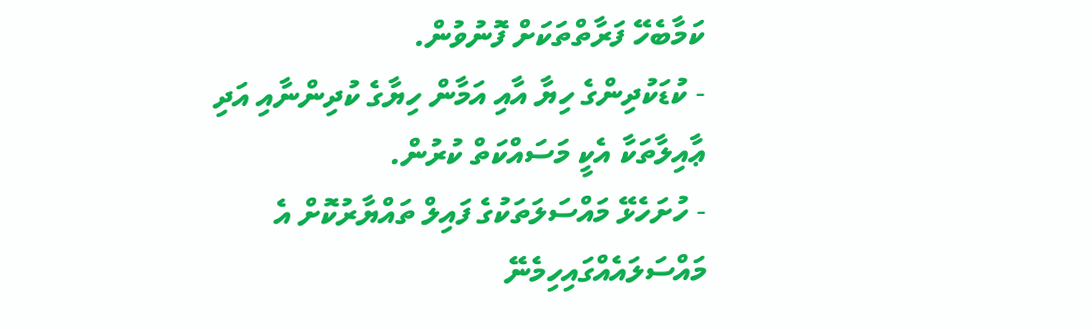ކަމާބެހޭ ފަރާތްތަކަށް ފޮނުވުން.
- ކުޑަކުދިންގެ ހިޔާ އާއި އަމާން ހިޔާގެ ކުދިންނާއި އަދި ޢާއިލާތަކާ އެކީ މަސައްކަތް ކުރުން.
- ހުށަހެޅޭ މައްސަލަތަކުގެ ފައިލް ތައްޔާރުކޮށް އެ މައްސަލައެއްގައިހިމެނޭ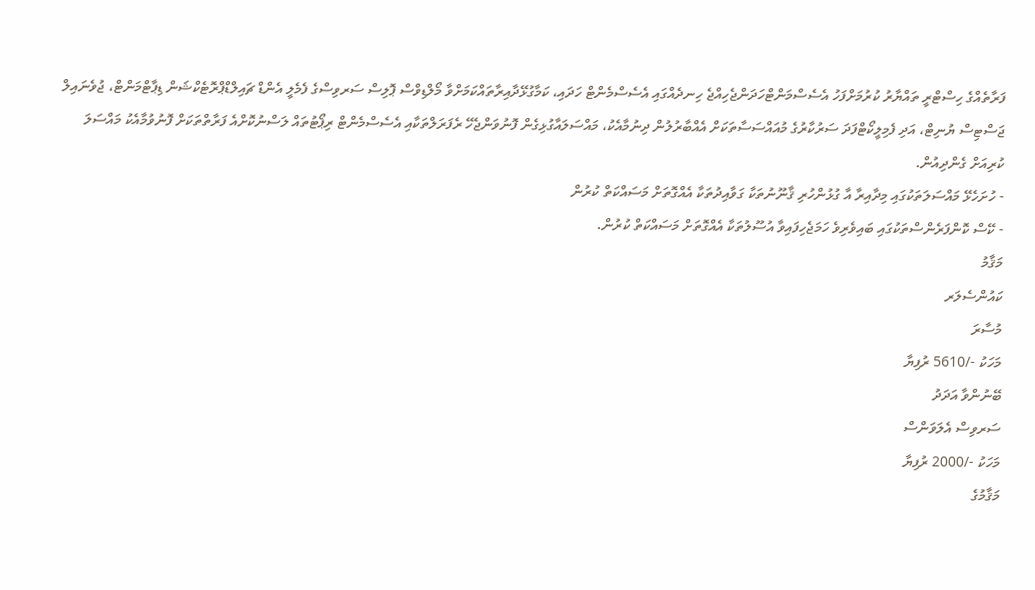ފަރާތެއްގެ ހިސްޓްރީ ތައްޔާރު ކުރުމަށްފަހު އެސެސްމަންޓްހަދަންޖެހިއްޖެ ހިނދެއްގައި އެސެސްމެންޓް ހަދައި، ކަމާގުޅޭދާއިރާތައްކަމަށްވާ މޯލްޑިވްސް ޕޮލިސް ސަރވިސްގެ ފެމެލީ އެންޑް ޗައިލްޑްޕްރޮޓެކްޝަން ޑިޕާޓްމަންޓް، ޖުވެނައިލް ޖަސްޓިސް ޔުނިޓް، އަދި ފެމިލީކޯޓްފަދަ ސަރުކާރުގެ މުއައްސަސާތަކަށް އެއްބާރުލުން ދިނުމާއެކު، މައްސަލައާގުޅިގެން ފޮނުވަންޖެހޭ ރެފަރަލްތަކާއި އެސެސްމެންޓް ރިޕޯޓުތައް ލަސްނުކޮށްއެ ފަރާތްތަކަށް ފޮނުވުމާއެކު މައްސަލަ ކުރިއަށް ގެންދިއުން.
- ހުށަހެޅޭ މައްސަލަތަކުގައި މިދާއިރާ އާ ގުޅުންހުރި ޤާނޫނުތަކާ ގަވާއިދުތަކާ އެއްގޮތަށް މަސައްކަތް ކުރުން
- ކޭސް ކޮންފަރެންސްތަކުގައި ބައިވެރިވެ ހަމަޖެހިފައިވާ އުސޫލުތަކާ އެއްގޮތަށް މަސައްކަތް ކުރުން.
މަޤާމު
ކައުންސެލަރ
މުސާރަ
މަހަކު -/5610 ރުފިޔާ
ބޭނުންވާ އަދަދު
ސަރވިސް އެލަވަންސް
މަހަކު -/2000 ރުފިޔާ
މަޤާމުގެ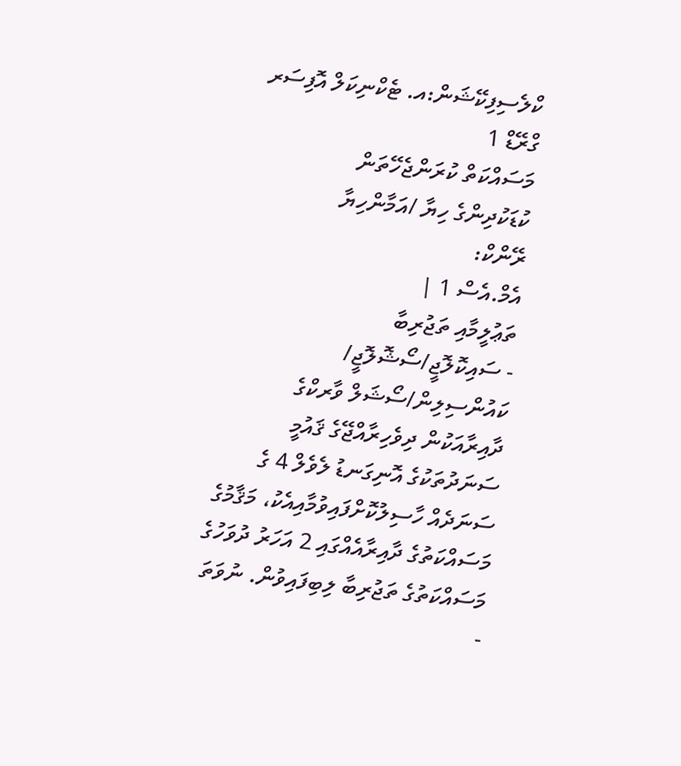ކްލެސިފިކޭޝަން:އ. ޓެކްނިކަލް އޮފިސަރ ގްރޭޑް 1
މަސައްކަތް ކުރަންޖެހޭތަން
ކުޑަކުދިންގެ ހިޔާ /އަމާންހިޔާ
ރޭންކް:
އެމް.އެސް 1 |
ތަޢުލީމާއި ތަޖުރިބާ
- ސައިކޮލޮޖީ/ސޯޝޮލޮޖީ/ ކައުންސިލިން/ސޯޝަލް ވާރކްގެ ދާއިރާއަކުން ދިވެހިރާއްޖޭގެ ޤައުމީ ސަނަދުތަކުގެ އޮނިގަނޑު ލެވެލް 4 ގެ ސަނަދެއް ހާސިލުކޮށްފައިވުމާއިއެކު، މަޤާމުގެ މަސައްކަތުގެ ދާއިރާއެއްގައި 2 އަހަރު ދުވަހުގެ މަސައްކަތުގެ ތަޖުރިބާ ލިބިފައިވުން. ނުވަތަ
-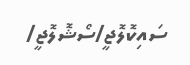ސައިކޮލޮޖީ/ސޯޝޮލޮޖީ/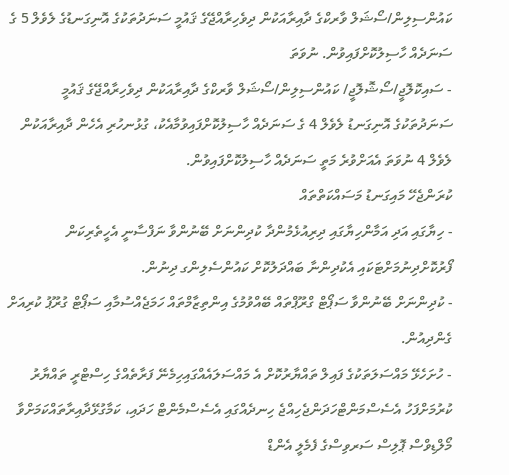ކައުންސިލިން/ސޯޝަލް ވާރކްގެ ދާއިރާއަކުން ދިވެހިރާއްޖޭގެ ޤައުމީ ސަނަދުތަކުގެ އޮނިގަނޑުގެ ލެވެލް 5 ގެ ސަނަދެއް ހާސިލުކޮށްފައިވުން. ނުވަތަ
- ސައިކޮލޮޖީ/ސޯޝޮލޮޖީ/ ކައުންސިލިން/ސޯޝަލް ވާރކްގެ ދާއިރާއަކުން ދިވެހިރާއްޖޭގެ ޤައުމީ ސަނަދުތަކުގެ އޮނިގަނޑު ލެވެލް 4 ގެ ސަނަދެއް ހާސިލުކޮށްފައިވުމާއެކު، ގުޅުނހުރި އެހެން ދާއިރާއަކުން ލެވެލް 4 ނުވަތަ އެއަށްވުރެ މަތީ ސަނަދެއް ހާސިލުކޮށްފައިވުން.
ކުރަންޖެހޭ މައިގަނޑު މަސައްކަތްތައް
- ހިޔާގައި އަދި އަމާންހިޔާގައި ދިރިއުޅެމުންދާ ކުދިންނަށް ބޭނުންވާ ނަފްސާނީ އެހީތެރިކަން ފޯރުކޮށްދިނުމަށްޓަކައި އެކުދިންނާ ބައްދަލުކޮށް ކައުންސެލިންގ ދިނުން.
- ކުދިންނަށް ބޭނުންވާ ސަޕޯޓް ގްރޫޕްތައް ބޭއްވުމުގެ އިންތިޒާމްތައް ހަމަޖެއްސުމާއި ސަޕޯޓް ގުރޫޕު ކުރިއަށް ގެންދިއުން.
- ހުށަހެޅޭ މައްސަލަތަކުގެ ފައިލް ތައްޔާރުކޮށް އެ މައްސަލައެއްގައިހިމެނޭ ފަރާތެއްގެ ހިސްޓްރީ ތައްޔާރު ކުރުމަށްފަހު އެސެސްމަންޓްހަދަންޖެހިއްޖެ ހިނދެއްގައި އެސެސްމެންޓް ހަދައި، ކަމާގުޅޭދާއިރާތައްކަމަށްވާ މޯލްޑިވްސް ޕޮލިސް ސަރވިސްގެ ފެމެލީ އެންޑް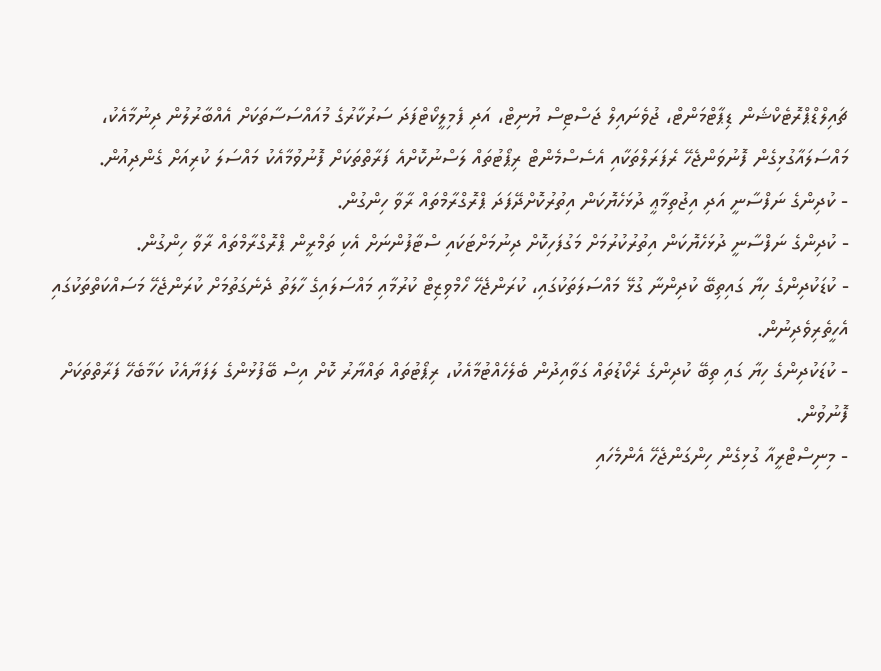ޗައިލްޑްޕްރޮޓެކްޝަން ޑިޕާޓްމަންޓް، ޖުވެނައިލް ޖަސްޓިސް ޔުނިޓް، އަދި ފެމިލީކޯޓްފަދަ ސަރުކާރުގެ މުއައްސަސާތަކަށް އެއްބާރުލުން ދިނުމާއެކު، މައްސަލައާގުޅިގެން ފޮނުވަންޖެހޭ ރެފަރަލްތަކާއި އެސެސްމެންޓް ރިޕޯޓުތައް ލަސްނުކޮށްއެ ފަރާތްތަކަށް ފޮނުވުމާއެކު މައްސަލަ ކުރިއަށް ގެންދިއުން.
- ކުދިންގެ ނަފްސާނީ އަދި އިޖުތިމާޢީ ދުޅަހެޔޮކަން އިތުރުކޮށްދޭފަދަ ޕްރޮގްރާމްތައް ރާވާ ހިންގުން.
- ކުދިންގެ ނަފްސާނީ ދުޅަހެޔޮކަން އިތުރުކުރުމަށް މަގުފަހިކޮށް ދިނުމަށްޓަކައި ސްޓާފުންނަށް އެކި ތަމްރީން ޕްރޮގްރާމްތައް ރާވާ ހިންގުން.
- ކުޑަކުދިންގެ ހިޔާ ގައިތިބޭ ކުދިންނާ ގުޅޭ މައްސަލަތަކުގައި، ކުރަންޖެހޭ ހޯމްވިޒިޓް ކުރުމާއި މައްސަލައިގެ ހާލަތު ދެނެގަތުމަށް ކުރަންޖެހޭ މަސައްކަތްތަކުގައި އެހީތެރިވެދިނުން.
- ކުޑަކުދިންގެ ހިޔާ ގައި ތިބޭ ކުދިންގެ ރެކޯޑުތައް ގަވާއިދުން ބެލެހެއްޓުމާއެކު، ރިޕޯޓުތައް ތައްޔާރު ކޮށް އިސް ބޭފުޅުންގެ ލަފަޔާއެކު ކަމާބެހޭ ފަރާތްތަކަށް ފޮނުވުން.
- މިނިސްޓްރީއާ ގުޅިގެން ހިންގަންޖެހޭ އެންމެހައި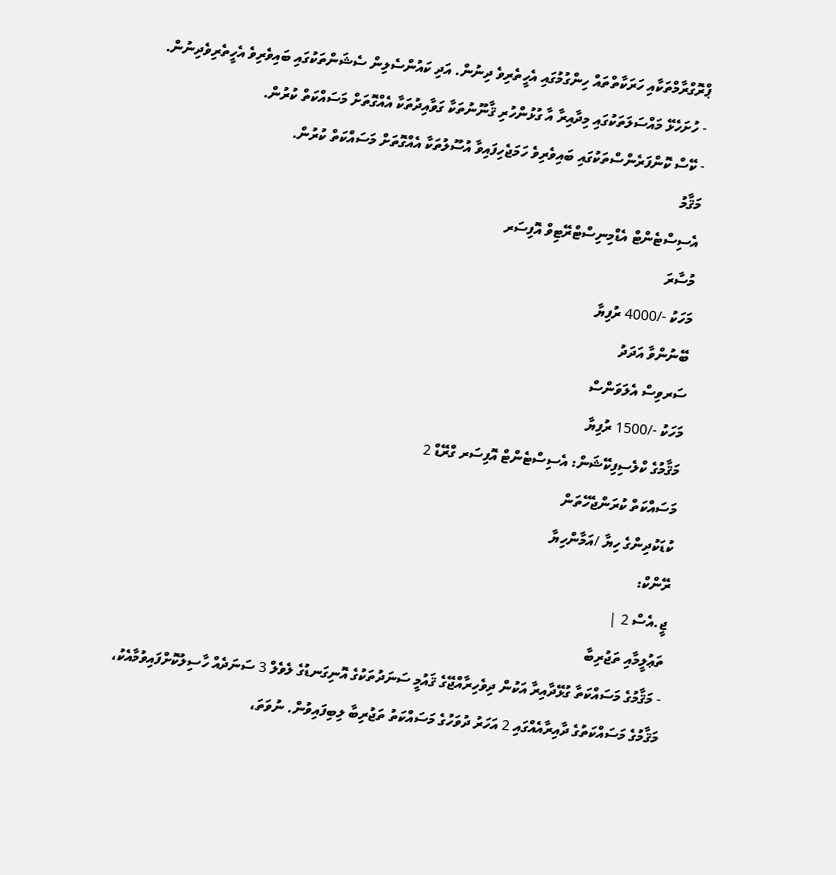ޕްރޮގްރާމްތަކާއި ހަރަކާތްތައް ހިންގުމުގައި އެހީތެރިވެ ދިނުން. އަދި ކައުންސެލިން ސެޝަންތަކުގައި ބައިވެރިވެ އެހީތެރިވެދިނުން.
- ހުށަހެޅޭ މައްސަލަތަކުގައި މިދާއިރާ އާ ގުޅުންހުރި ޤާނޫނުތަކާ ގަވާއިދުތަކާ އެއްގޮތަށް މަސައްކަތް ކުރުން.
- ކޭސް ކޮންފަރެންސްތަކުގައި ބައިވެރިވެ ހަމަޖެހިފައިވާ އުސޫލުތަކާ އެއްގޮތަށް މަސައްކަތް ކުރުން.
މަޤާމު
އެސިސްޓެންޓް އެޑްމިނިސްޓްރޭޓިވް އޮފިސަރ
މުސާރަ
މަހަކު -/4000 ރުފިޔާ
ބޭނުންވާ އަދަދު
ސަރވިސް އެލަވަންސް
މަހަކު -/1500 ރުފިޔާ
މަޤާމުގެ ކްލެސިފިކޭޝަން: އެސިސްޓެންޓް އޮފިސަރ ގްރޭޑް 2
މަސައްކަތް ކުރަންޖެހޭތަން
ކުޑަކުދިންގެ ހިޔާ /އަމާންހިޔާ
ރޭންކް:
ޖީ.އެސް 2 |
ތަޢުލީމާއި ތަޖުރިބާ
- މަޤާމުގެ މަސައްކަތާ ގުޅޭދާއިރާ އަކުން ދިވެހިރާއްޖޭގެ ޤައުމީ ސަނަދުތަކުގެ އޮނިގަނޑުގެ ލެވެލް 3 ސަނަދެއް ހާސިލުކޮށްފައިވުމާއެކު، މަޤާމުގެ މަސައްކަތުގެ ދާއިރާއެއްގައި 2 އަހަރު ދުވަހުގެ މަސައްކަތު ތަޖުރިބާ ލިބިފައިވުން. ނުވަތަ،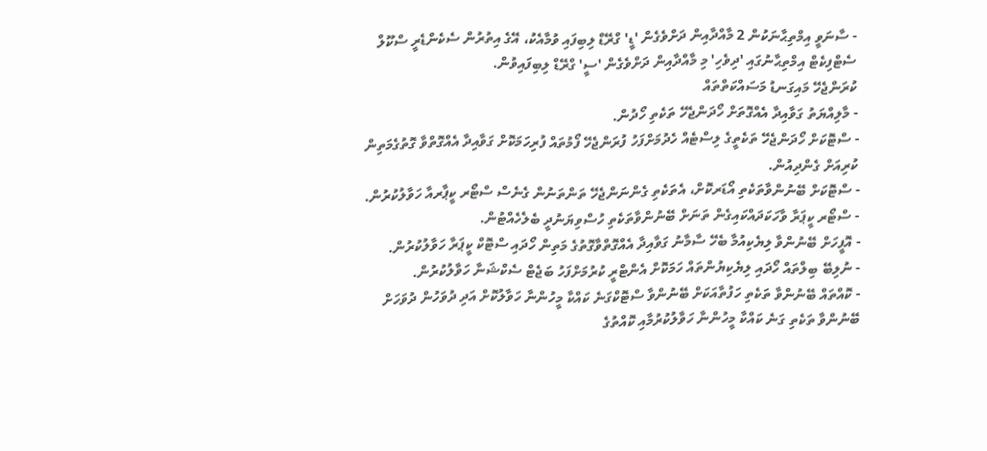- ސާނަވީ އިމްތިޙާނަކުން 2 މާއްދާއިން ދަށްވެގެން 'ޑީ' ގްރޭޑް ލިބިފައި ވުމާއެކު، އޭގެ އިތުރުން ސެކެންޑެރީ ސްކޫލް ސެޓްފިކެޓް އިމްތިޙާނުގައި 'ދިވެހި' މި މާއްދާއިން ދަށްވެގެން 'ސީ' ގްރޭޑް ލިބިފައިވުން.
ކުރަންޖެހޭ މައިގަނޑު މަސައްކަތްތައް
- މާލިއްޔަތު ގަވާއިދާ އެއްގޮތަށް ހޯދަންޖެހޭ ތަކެތި ހޯދުން.
- ސްޓޮކަށް ހޯދަންޖެހޭ ތަކެތީގެ ލިސްޓެއް ހެދުމަށްފަހު ފުރަންޖެހޭ ފޯމުތައް ފުރިހަމަކޮށް ގަވާއިދާ އެއްގޮތްވާ ގޮތުގެމަތިން ކުރިއަށް ގެންދިއުން.
- ސްޓޮކަށް ބޭނުންވާތަކެތި އޯޑަރކޮށް، އެތަކެތި ގެންނަންޖެހޭ ތަންތަނުން ގެނެސް ސްޓޯރ ކީޕާރއާ ހަވާލުކުރުން.
- ސްޓޯރ ކީޕަރާ ވާހަކަދައްކައިގެން ތަނަށް ބޭނުންވާތަކެތި ހުސްވިޔަނުދީ ބެލެހެއްޓުން.
- އޮފީހަށް ބޭނުންވާ ލިޔެކިއުމާ ބެހޭ ސާމާނު ގަވާއިދާ އެއްގޮތްވާގޮތުގެ މަތިން ހޯދައި ސްޓޮކް ކީޕަރާ ހަވާލުކުރުން.
- ނުލިބޭ ބިލްތައް ހޯދައި ލިޔެކިޔުންތައް ހަމަކޮށް އެންޓްރީ ކުރުމަށްފަހު ބަޖެޓް ސެކްޝަނާ ހަވާލުކުރުން.
- ކޮއްތައް ބޭނުންވާ ތަކެތި ހަފުތާއަކަށް ބޭނުންވާ ސްޓޮކްގަނެ ކައްކާ މީހުންނާ ހަވާލުކޮށް އަދި ދުވަހުން ދުވަހަށް ބޭނުންވާ ތަކެތި ގަނެ ކައްކާ މީހުންނާ ހަވާލުކުރުމާއި ކޮއްތުގެ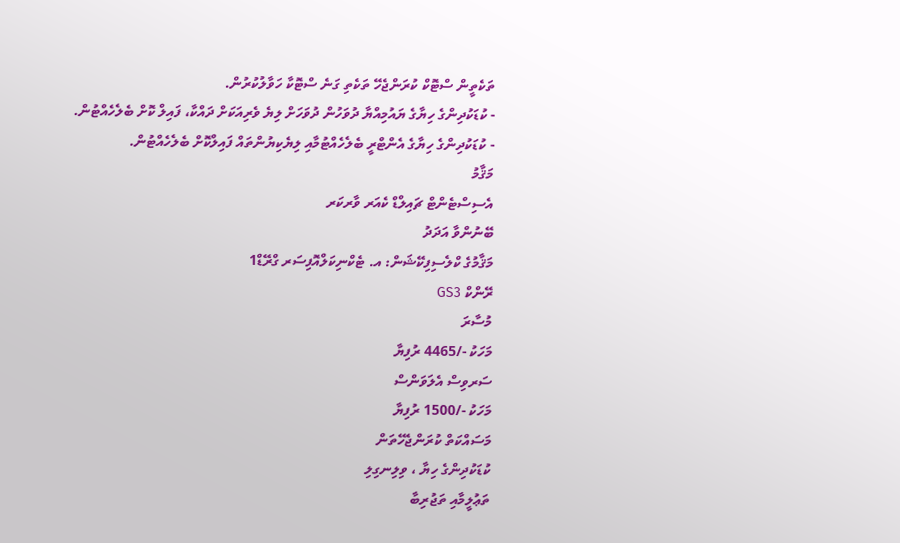ތަކެތީން ސްޓޮކް ކުރަންޖެހޭ ތަކެތި ގަނެ ސްޓޮކާ ހަވާލުކުރުން.
- ކުޑަކުދިންގެ ހިޔާގެ ޔައުމިއްޔާ ދުވަހުން ދުވަހަށް ލިޔެ ވެރިއަކަށް ދައްކާ، ފައިލް ކޮށް ބެލެހެއްޓުން.
- ކުޑަކުދިންގެ ހިޔާގެ އެންޓްރީ ބެލެހެއްޓުމާއި ލިޔެކިޔުންތައް ފައިލްކޮށް ބެލެހެއްޓުން.
މަޤާމު
އެސިސްޓެންޓް ޗައިލްޑް ކެއަރ ވާރކަރ
ބޭނުންވާ އަދަދު
މަޤާމުގެ ކްލެސިފިކޭޝަން: އ. ޓެކްނިކަލްއޮފިސަރ ގްރޭޑް1
ރޭންކް GS3
މުސާރަ
މަހަކު -/4465 ރުފިޔާ
ސަރވިސް އެލަވަންސް
މަހަކު -/1500 ރުފިޔާ
މަސައްކަތް ކުރަންޖެހޭތަން
ކުޑަކުދިންގެ ހިޔާ ، ވިލިނގިލި
ތަޢުލީމާއި ތަޖުރިބާ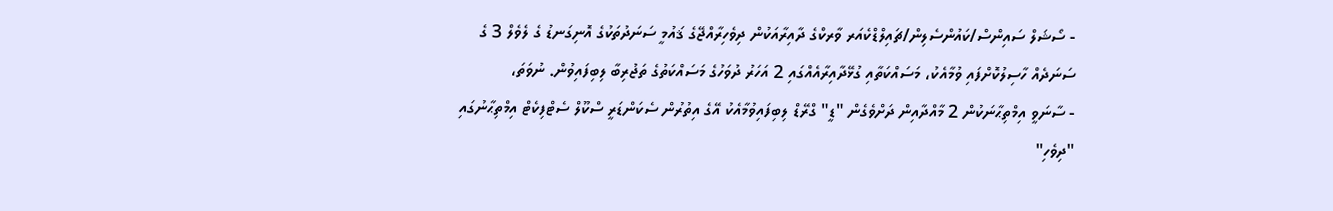- ސޯޝަލް ސައިންސް/ކައުންސެލިން/ޗައިލްޑްކެއަރ ވާރކްގެ ދާއިރާއަކުން ދިވެހިރާއްޖޭގެ ޤައުމީ ސަނަދުތަކުގެ އޮނިގަނޑު ގެ ލެވެލް 3 ގެ ސަނަދެއް ހާސިލުކޮށްފައި ވުމާއެކު، މަސައްކަތާއި ގުޅޭދާއިރާއެއްގައި 2 އަހަރު ދުވަހުގެ މަސައްކަތުގެ ތަޖުރިބާ ލިބިފައިވުން. ނުވަތަ،
- ސާނަވީ އިމްތިޙާނަކުން 2 މާއްދާއިން ދަށްވެގެން "ޑީ" ގްރޭޑް ލިބިފައިވުމާއެކު އޭގެ އިތުރުން ސެކަންޑަރީ ސްކޫލް ސެޓްފިކެޓް އިމްތިޙާނުގައި "ދިވެހި"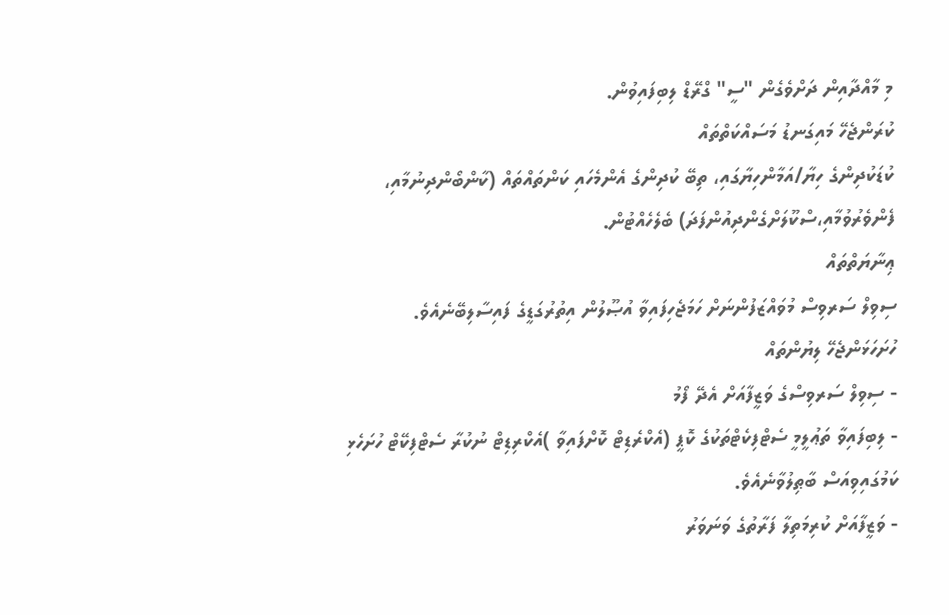މި މާއްދާއިން ދަށްވެގެން "ސީ" ގްރޭޑް ލިބިފައިވުން.
ކުރަންޖެހޭ މައިގަނޑު މަސައްކަތްތައް
ކުޑަކުދިންގެ ހިޔާ/އަމާންހިޔާގައި، ތިބޭ ކުދިންގެ އެންމެހައި ކަންތައްތައް (ކާންބޯންދިނުމާއި، ފެންވެރުވުމާއި،ސްކޫލަށްގެންދިއުންފަދަ) ބެލެހެއްޓުން.
ޢިނާޔަތްތައް
ސިވިލް ސަރވިސް މުވައްޒަފުންނަށް ހަމަޖެހިފައިވާ އުޞޫލުން އިތުރުގަޑީގެ ފައިސާލިބޭނެއެވެ.
ހުށަހަޅަންޖެހޭ ލިޔުންތައް
- ސިވިލް ސަރވިސްގެ ވަޒީފާއަށް އެދޭ ފޯމު
- ލިބިފައިވާ ތަޢުލީމީ ސެޓްފިކެޓްތަކުގެ ކޮޕީ (އެކްރެޑިޓް ކޮށްފައިވާ )އެކްރިޑިޓް ނުކުރާ ސެޓްފިކޭޓް ހުށަހެޅި ކަމުގައިވިއަސް ބާޠިލުވާނެއެވެ.
- ވަޒީފާއަށް ކުރިމަތިލާ ފަރާތުގެ ވަނަވަރު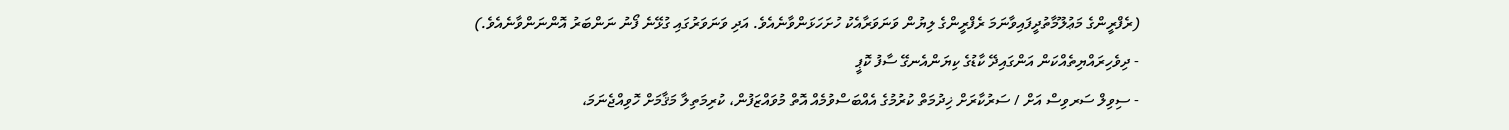(ރެފްރީންގެ މަޢުލޫމާތުދީފައިވާނަމަ ރެފްރީންގެ ލިޔުން ވަނަވަރާއެކު ހުށަހަޅަންވާނެއެވެ. އަދި ވަނަވަރުގައި ގުޅޭނެ ފޯނު ނަންބަރު އޮންނަންވާނެއެވެ.)
- ދިވެހިރައްޔިތެއްކަން އަންގައިދޭ ކާޑުގެ ކިޔަންއެނގޭ ސާފު ކޮޕީ
- ސިވިލް ސަރވިސް އަށް / ސަރުކާރަށް ޚިދުމަތް ކުރުމުގެ އެއްބަސްވުމެއް އޮތް މުވައްޒަފުން، ކުރިމަތިލާ މަޤާމަށް ހޮވިއްޖެނަމަ،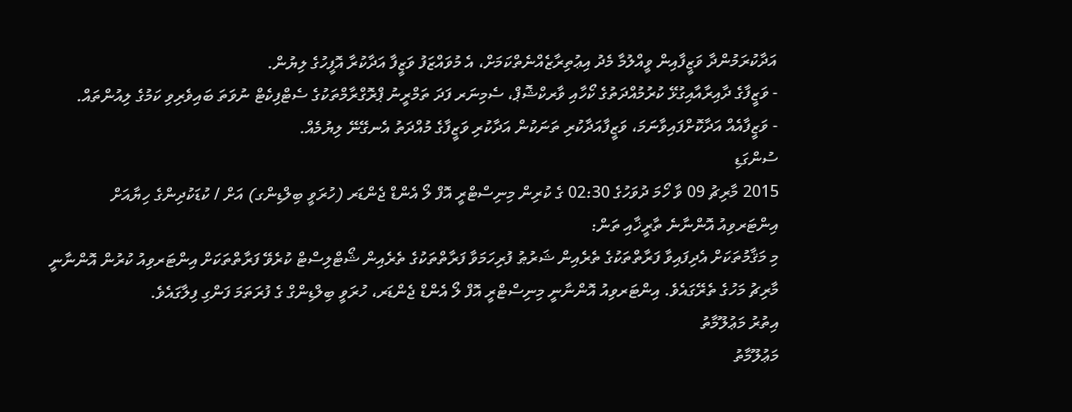އަދާކުރަމުންދާ ވަޒީފާއިން ވީއްލުމާ މެދު އިޢުތިރާޒެއްނެތްކަމަށް، އެ މުވައްޒަފު ވަޒީފާ އަދާކުރާ އޮފީހުގެ ލިޔުން.
- ވަޒީފާގެ ދާއިރާއާއިގުޅޭ ކުރުމުއްދަތުގެ ކޯހާއި ވާރކްޝޮޕް، ސެމިނަރ ފަދަ ތަމްރީނު ޕްރޮގްރާމްތަކުގެ ސެޓްފިކެޓް ނުވަތަ ބައިވެރިވި ކަމުގެ ލިއުންތައް.
- ވަޒީފާއެއް އަދާކޮށްފައިވާނަމަ، ވަޒީފާއަދާކުރި ތަނަކުން އަދާކުރި ވަޒީފާގެ މުއްދަތު އެނގޭނޭ ލިޔުމެއް.
ސުންގަޑި
2015 މާރިޗު 09 ވާ ހޯމަ ދުވަހުގެ 02:30 ގެ ކުރިން މިނިސްޓްރީ އޮފް ލޯ އެންޑް ޖެންޑަރ (ހުރަވީ ބިލްޑިންގ) އަށް / ކުޑަކުދިންގެ ހިޔާއަށް
އިންޓަރވިއު އޮންނާނެ ތާރީޚާއި ތަން:
މި މަޤާމުތަކަށް އެދިފައިވާ ފަރާތްތަކުގެ ތެރެއިން ޝަރުޠު ފުރިހަމަވާ ފަރާތްތަކުގެ ތެރެއިން ޝޯޓްލިސްޓް ކުރެވޭ ފަރާތްތަކަށް އިންޓަރވިއު ކުރުން އޮންނާނީ މާރިޗު މަހުގެ ތެރޭގައެވެ. އިންޓަރވިއު އޮންނާނީ މިނިސްޓްރީ އޮފް ލޯ އެންޑް ޖެންޑަރ، ހުރަވީ ބިލްޑިންގް ގެ ފުރަތަމަ ފަންގި ފިލާގައެވެ.
އިތުރު މަޢުލޫމާތު
މަޢުލޫމާތު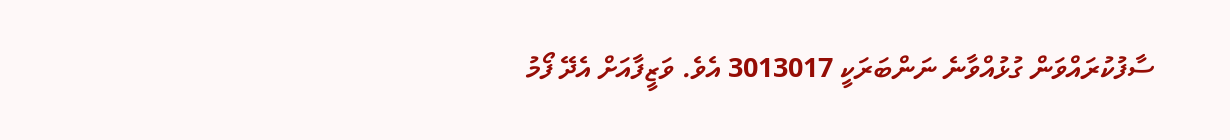ސާފުކުރައްވަން ގުޅުއްވާނެ ނަންބަރަކީ 3013017 އެވެ. ވަޒީފާއަށް އެދޭ ފޯމު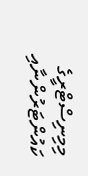މިމިނިސްޓްރީގެ ކައުންޓަރުންނާއި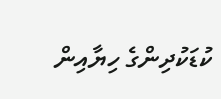ކުޑަކުދިންގެ ހިޔާއިން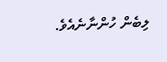ލިބެން ހުންނާނެއެވެ.